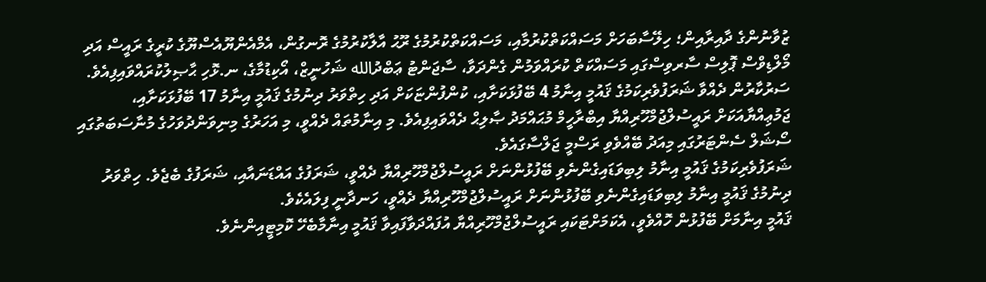ޒުވާނުންގެ ދާއިރާއިން؛ ހިލޭސާބަހަށް މަސައްކަތްކުރުމާއި، މަސައްކަތްކުރުމުގެ ރޫޙު އާލާކުރުމުގެ ރޮނގުން، އެމްއެންޔޫއެސްޔޫގެ ކުރީގެ ރައީސް އަދި މޯލްޑިވްސް ޕޮލިސް ސާރވިސްގައި މަސައްކަތް ކުރައްވަމުން ގެންދަވާ، ސާޖަންޓު ޢަބްދުالله ޝަހުނީޒް، އޯކިޑުމާގެ، ނ.ޅޮހި ޙާޞިލުކުރައްވައިފިއެވެ.
ސަރުކާރުން ދެއްވާ ޝަރަފުވެރިކަމުގެ ޤައުމީ އިނާމު 4 ބޭފުޅަކަށާއި، ކުންފުންޏަކަށް އަދި ހިތްވަރު ދިނުމުގެ ޤައުމީ އިނާމު 17 ބޭފުޅަކަށާއި، ޖަމުޢިއްޔާއަކަށް ރައީސުލްޖުމްހޫރިއްޔާ އިބްރާހީމް މުޙައްމަދު ޞާލިޙް ދެއްވައިފިއެވެ. މި އިނާމުތައް ދެއްވީ، މި އަހަރުގެ މިނިވަންދުވަހުގެ މުނާސަބަތުގައި ސޯޝަލް ސެންޓަރުގައި މިއަދު ބޭއްވެވި ރަސްމީ ޖަލްސާގައެވެ.
ޝަރަފުވެރިކަމުގެ ޤައުމީ އިނާމު ލިބިވަޑައިގެންނެވި ބޭފުޅުންނަށް ރައީސުލްޖުމްހޫރިއްޔާ ދެއްވީ، ޝަރަފުގެ އައްޑަނައާއި، ޝަރަފުގެ ބެޖެވެ. ހިތްވަރު ދިނުމުގެ ޤައުމީ އިނާމު ލިބިވަޑައިގެންނެވި ބޭފުޅުންނަށް ރައީސުލްޖުމްހޫރިއްޔާ ދެއްވީ، ހަނދާނީ ފިލައެކެވެ.
ޤައުމީ އިނާމަށް ބޭފުޅުން ހޮއްވެވީ، އެކަމަށްޓަކައި ރައީސުލްޖުމްހޫރިއްޔާ އުފައްދަވާފައިވާ ޤައުމީ އިނާމާބެހޭ ކޮމިޓީއިންނެވެ.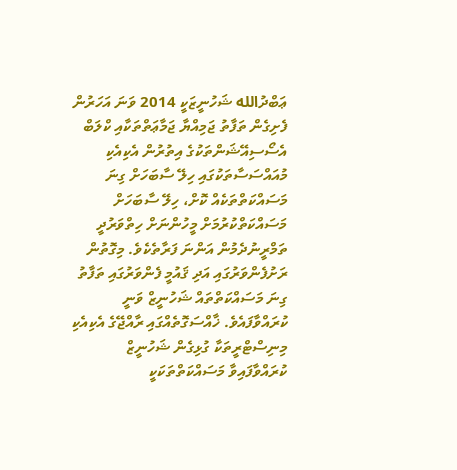ޢަބްދުالله ޝަހުނީޒަކީ 2014 ވަނަ އަހަރުން ފެށިގެން ތަފާތު ޖަމިއްޔާ ޖަމާޢަތްތަކާއި ކްލަބް އެސޯސިއޭޝަންތަކުގެ އިތުރުން އެކިއެކި މުއައްސަސާތަކުގައި ހިލޭ ސާބަހަށް ގިނަ މަސައްކަތްތަކެއް ކޮށް، ހިލޭ ސާބަހަށް މަސައްކަތްކުރުމަށް މީހުންނަށް ހިތްވަރުދީ ތަމްރީނުދެމުން އަންނަ ފަރާތެކެވެ. މިގޮތުން ރަށުފެންވަރުގައި އަދި ޤައުމީ ފެންވަރުގައި ތަފާތު ގިނަ މަސައްކަތްތައް ޝަހުނީޒް ވަނީ ކުރައްވާފައެވެ. ޚާއްސަގޮތެއްގައި ރާއްޖޭގެ އެކިއެކި މިނިސްޓްރީތަކާ ގުޅިގެން ޝަހުނީޒް ކުރައްވާފައިވާ މަސައްކަތްތަކަކީ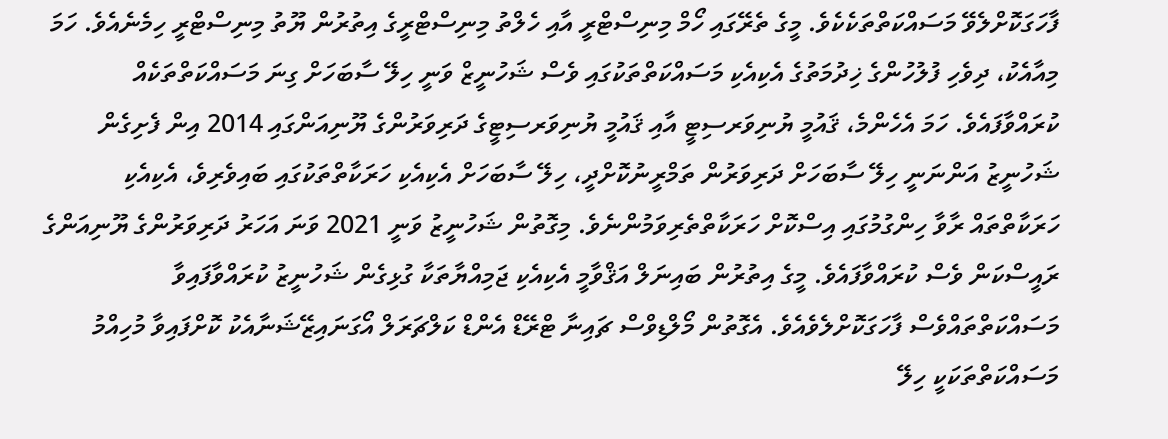ފާހަގަކޮށްލެވޭ މަސައްކަތްތަކެކެވެ. މީގެ ތެރޭގައި ހޯމް މިނިސްޓްރީ އާއި ހެލްތު މިނިސްޓްރީގެ އިތުރުން ޔޫތު މިނިސްޓްރީ ހިމެނެއެވެ. ހަމަ މިއާއެކު، ދިވެހި ފުލުހުންގެ ޚިދުމަތުގެ އެކިއެކި މަސައްކަތްތަކުގައި ވެސް ޝަހުނީޒް ވަނީ ހިލޭ ސާބަހަށް ގިނަ މަސައްކަތްތަކެއް ކުރައްވާފައެވެ. ހަމަ އެހެންމެ، ޤައުމީ ޔުނިވަރސިޓީ އާއި ޤައުމީ ޔުނިވަރސިޓީގެ ދަރިވަރުންގެ ޔޫނިއަންގައި 2014 އިން ފެށިގެން ޝަހުނީޒު އަންނަނީ ހިލޭ ސާބަހަށް ދަރިވަރުން ތަމްރީނުކޮށްދީ، ހިލޭ ސާބަހަށް އެކިއެކި ހަރަކާތްތަކުގައި ބައިވެރިވެ، އެކިއެކި ހަރަކާތްތައް ރާވާ ހިންގުމުގައި އިސްކޮށް ހަރަކާތްތެރިވަމުންނެވެ. މިގޮތުން ޝަހުނީޒު ވަނީ 2021 ވަނަ އަހަރު ދަރިވަރުންގެ ޔޫނިއަންގެ ރައީސްކަން ވެސް ކުރައްވާފައެވެ. މީގެ އިތުރުން ބައިނަލް އަޤްވާމީ އެކިއެކި ޖަމިއްޔާތަކާ ގުޅިގެން ޝަހުނީޒު ކުރައްވާފައިވާ މަސައްކަތްތައްވެސް ފާހަގަކޮށްލެވެއެވެ. އެގޮތުން މޯލްޑިވްސް ޗައިނާ ޓްރޭޑް އެންޑް ކަލްޗަރަލް އޯގަނައިޒޭޝަނާއެކު ކޮށްފައިވާ މުހިއްމު މަސައްކަތްތަކަކީ ހިލޭ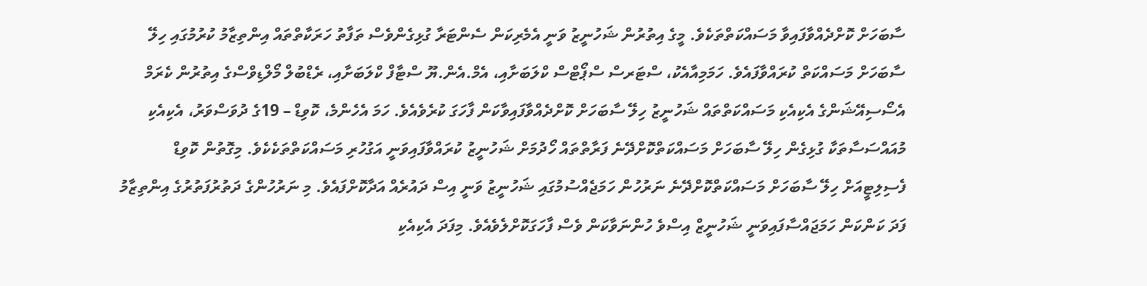ސާބަހަށް ކޮށްދެއްވާފައިވާ މަސައްކަތްތަކެވެ. މީގެ އިތުރުން ޝަހުނީޒު ވަނީ އެމެރިކަން ސެންޓަރާ ގުޅިގެންވެސް ތަފާތު ހަރަކާތްތައް އިންތިޒާމު ކުރުމުގައި ހިލޭ ސާބަހަށް މަސައްކަތް ކުރައްވާފައެވެ. ހަމަމިއާއެކު، ސްޓަރސް ސްޕޯޓްސް ކްލަބަށާއި، އެމް.އެން.ޔޫ ސްޓާފް ކްލަބަށާއި، ރެޑްބުލް މޯލްޑިވްސްގެ އިތުރުން ކެރަމް އެސޯސިއޭޝަންގެ އެކިއެކި މަސައްކަތްތައް ޝަހުނީޒު ހިލޭ ސާބަހަށް ކޮށްދެއްވާފައިވާކަން ފާހަގަ ކުރެވެއެވެ. ހަމަ އެހެންމެ، ކޮވިޑް – 19ގެ ދުވަސްވަރު، އެކިއެކި މުއައްސަސާތަކާ ގުޅިގެން ހިލޭ ސާބަހަށް މަސައްކަތްކޮށްދޭނެ ފަރާތްތައް ހޯދުމަށް ޝަހުނީޒު ކުރައްވާފައިވަނީ އަގުހުރި މަސައްކަތްތަކެކެވެ. މިގޮތުން ކޮވިޑް ފެސިލިޓީއަށް ހިލޭ ސާބަހަށް މަސައްކަތްކޮށްދޭނެ ނަރުހުން ހަމަޖެއްސުމުގައި ޝަހުނީޒު ވަނީ އިސް ދައުރެއް އަދާކޮށްފައެވެ. މި ނަރުހުންގެ ދަތުރުފަތުރުގެ އިންތިޒާމު ފަދަ ކަންކަން ހަމަޖައްސާފައިވަނީ ޝަހުނީޒް އިސްވެ ހުންނަވާކަން ވެސް ފާހަގަކޮށްލެވެއެވެ. މިފަދަ އެކިއެކި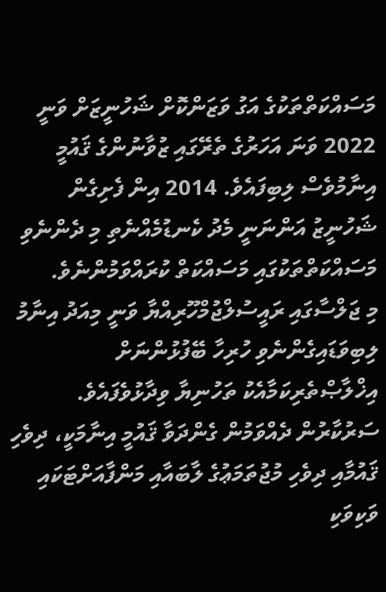މަސައްކަތްތަކުގެ އަގު ވަޒަންކޮށް ޝަހުނީޒަށް ވަނީ 2022 ވަނަ އަހަރުގެ ތެރޭގައި ޒުވާނުންގެ ޤައުމީ އިނާމުވެސް ލިބިފައެވެ. 2014 އިން ފެށިގެން ޝަހުނީޒު އަންނަނީ މެދު ކެނޑުމެއްނެތި މި ދެންނެވި މަސައްކަތްތަކުގައި މަސައްކަތް ކުރައްވަމުންނެވެ.
މި ޖަލްސާގައި ރައީސުލްޖުމްހޫރިއްޔާ ވަނީ މިއަދު އިނާމު ލިބިވަޑައިގެންނެވި ހުރިހާ ބޭފުޅުންނަށް އިޚްލާޞްތެރިކަމާއެކު ތަހުނިޔާ ވިދާޅުވެފައެވެ.
ސަރުކާރުން ދެއްވަމުން ގެންދަވާ ޤައުމީ އިނާމަކީ، ދިވެހި ޤައުމާއި ދިވެހި މުޖުތަމަޢުގެ ލާބައާއި މަންފާއަށްޓަކައި ވަކިވަކި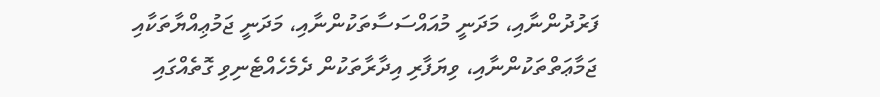ފަރުދުންނާއި، މަދަނީ މުއައްސަސާތަކުންނާއި، މަދަނީ ޖަމުޢިއްޔާތަކާއި ޖަމާޢަތްތަކުންނާއި، ވިޔަފާރި އިދާރާތަކުން ދެމެހެއްޓެނިވި ގޮތެއްގައި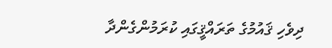ދިވެހި ޤައުމުގެ ތަރައްޤީގައި ކުރަމުންގެންދާ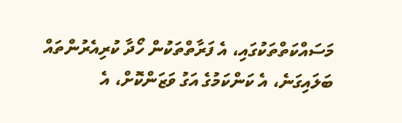މަސައްކަތްތަކުގައި، އެ ފަރާތްތަކުން ހޯދާ ކުރިއެރުންތައް ބަލައިގަނެ، އެ ކަންކަމުގެ އަގު ވަޒަންކޮށް، އެ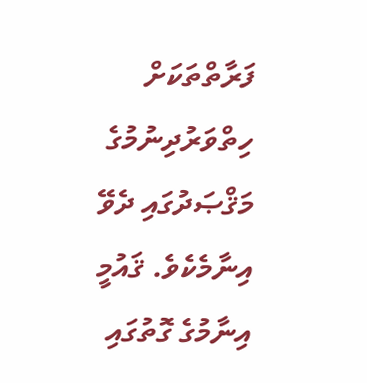ފަރާތްތަކަށް ހިތްވަރުދިނުމުގެ މަޤްޞަދުގައި ދެވޭ އިނާމެކެވެ. ޤައުމީ އިނާމުގެ ގޮތުގައި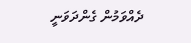ދެއްވަމުން ގެންދަވަނީ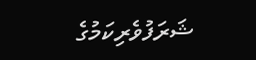ޝަރަފުވެރިކަމުގެ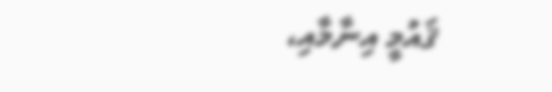ޤައުމީ އިނާމާއި،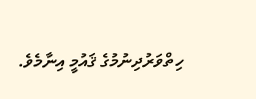ހިތްވަރުދިނުމުގެ ޤައުމީ އިނާމެވެ.